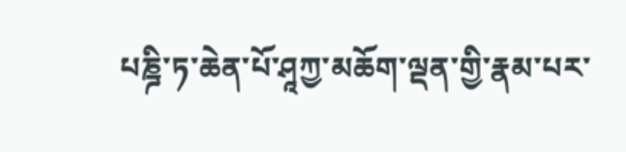པཎྜི་ཏ་ཆེན་པོ་ཤཱཀྱ་མཆོག་ལྡན་གྱི་རྣམ་པར་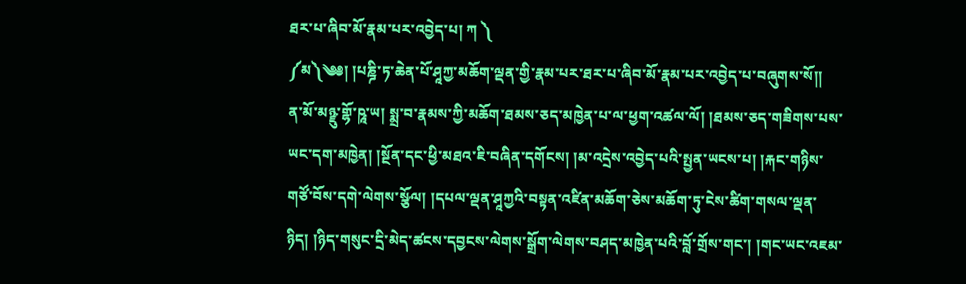ཐར་པ་ཞིབ་མོ་རྣམ་པར་འབྱེད་པ། ཀ ༽
༼མ༽༄༅། །པཎྜི་ཏ་ཆེན་པོ་ཤཱཀྱ་མཆོག་ལྡན་གྱི་རྣམ་པར་ཐར་པ་ཞིབ་མོ་རྣམ་པར་འབྱེད་པ་བཞུགས་སོ།།
ན་མོ་མཉྫུ་གྷོ་ཥཱ་ཡ། སྨྲ་བ་རྣམས་ཀྱི་མཆོག་ཐམས་ཅད་མཁྱེན་པ་ལ་ཕྱག་འཚལ་ལོ། །ཐམས་ཅད་གཟིགས་པས་ཡང་དག་མཁྱེན། །སྔོན་དང་ཕྱི་མཐའ་ཇི་བཞིན་དགོངས། །མ་འདྲེས་འབྱེད་པའི་སྤྱན་ཡངས་པ། །རྐང་གཉིས་གཙོ་བོས་དགེ་ལེགས་སྩོལ། །དཔལ་ལྡན་ཤཱཀྱའི་བསྟན་འཛིན་མཆོག་ཅེས་མཆོག་ཏུ་ངེས་ཚིག་གསལ་ལྡན་ཉིད། །ཉིད་གསུང་དྲི་མེད་ཚངས་དབྱངས་ལེགས་སྒྲོག་ལེགས་བཤད་མཁྱེན་པའི་བློ་གྲོས་གང་། །གང་ཡང་འཇམ་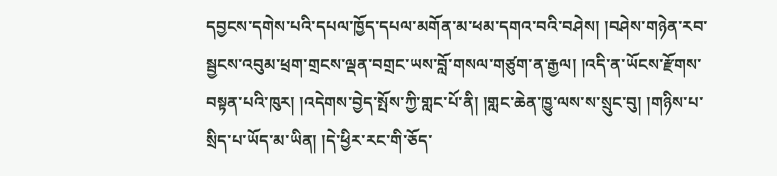དབྱངས་དགེས་པའི་དཔལ་ཁྱོད་དཔལ་མགོན་མ་ཕམ་དགའ་བའི་བཤེས། །བཤེས་གཉེན་རབ་སྦྱངས་འབུམ་ཕྲག་གྲངས་ལྡན་བགྲང་ཡས་བློ་གསལ་གཙུག་ན་རྒྱལ། །འདི་ན་ཡོངས་རྫོགས་བསྟན་པའི་ཁུར། །འདེགས་བྱེད་སྤོས་ཀྱི་གླང་པོ་ནི། །གླང་ཆེན་ཁྱུ་ལས་ས་སྲུང་བུ། །གཉིས་པ་སྲིད་པ་ཡོད་མ་ཡིན། །དེ་ཕྱིར་རང་གི་ཅོད་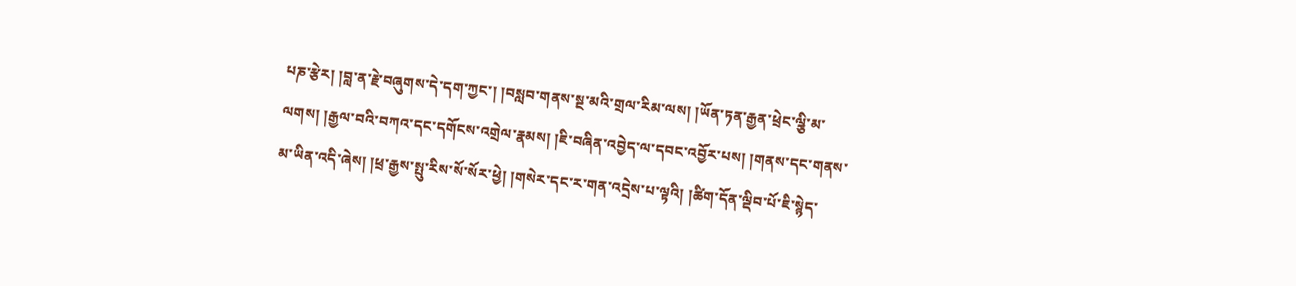པཎ་རྩེར། །བླ་ན་རྗེ་བཞུགས་དེ་དག་ཀྱང་། །བསླབ་གནས་སྔ་མའི་གྲལ་རིམ་ལས། །ཡོན་ཏན་རྒྱན་ཕྲེང་ལྕི་མ་ལགས། །རྒྱལ་བའི་བཀའ་དང་དགོངས་འགྲེལ་རྣམས། །ཇི་བཞིན་འབྱེད་ལ་དབང་འབྱོར་པས། །གནས་དང་གནས་མ་ཡིན་འདི་ཞེས། །ཕྲ་རྒྱས་སྤུ་རིས་སོ་སོར་ཕྱེ། །གསེར་དང་ར་གན་འདྲེས་པ་ལྟའི། །ཚིག་དོན་ལྡིབ་པོ་ཇི་སྙེད་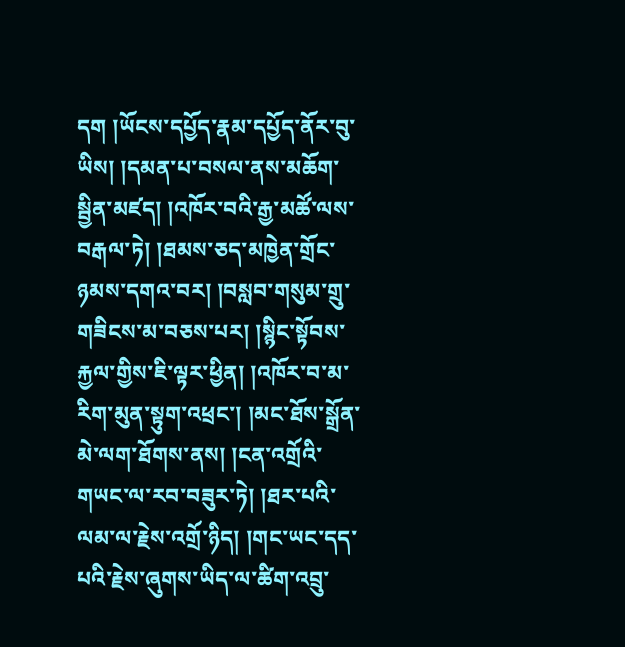དག །ཡོངས་དཔྱོད་རྣམ་དཔྱོད་ནོར་བུ་ཡིས། །དམན་པ་བསལ་ནས་མཆོག་སྦྱིན་མཛད། །འཁོར་བའི་རྒྱ་མཚོ་ལས་བརྒལ་ཏེ། །ཐམས་ཅད་མཁྱེན་གྲོང་ཉམས་དགའ་བར། །བསླབ་གསུམ་གྲུ་གཟིངས་མ་བཅས་པར། །སྙིང་སྟོབས་རྐྱལ་གྱིས་ཇི་ལྟར་ཕྱིན། །འཁོར་བ་མ་རིག་མུན་སྟུག་འཕྲང་། །མང་ཐོས་སྒྲོན་མེ་ལག་ཐོགས་ནས། །ངན་འགྲོའི་གཡང་ལ་རབ་བཟུར་ཏེ། །ཐར་པའི་ལམ་ལ་རྗེས་འགྲོ་ཉིད། །གང་ཡང་དད་པའི་རྗེས་ཞུགས་ཡིད་ལ་ཚིག་འབྲུ་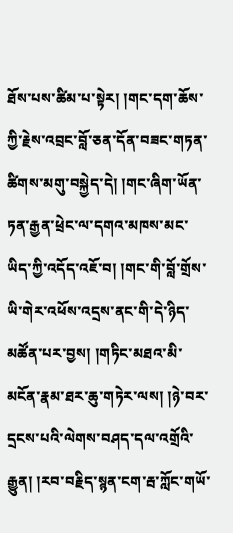ཐོས་པས་ཚིམ་པ་སྟེར། །གང་དག་ཆོས་ཀྱི་རྗེས་འབྲང་བློ་ཅན་དོན་བཟང་གཏན་ཚིགས་མགུ་བསྐྱེད་དེ། །གང་ཞིག་ཡོན་ཏན་རྒྱན་ཕྲེང་ལ་དགའ་མཁས་མང་ཡིད་ཀྱི་འདོད་འཇོ་བ། །གང་གི་བློ་གྲོས་ཡི་གེར་འཕོས་འདྲས་ནང་གི་དེ་ཉིད་མཚོན་པར་བྱས། །གཏིང་མཐའ་མི་མངོན་རྣམ་ཐར་ཆུ་གཏེར་ལས། །ཉེ་བར་དྲངས་པའི་ལེགས་བཤད་དལ་འགྲོའི་རྒྱུན། །རབ་བརྗིད་སྙན་ངག་རྦ་ཀློང་གཡོ་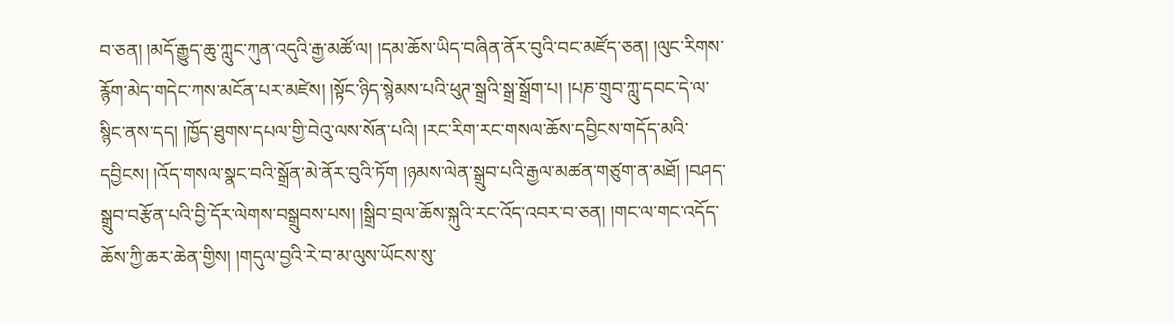བ་ཅན། །མདོ་རྒྱུད་ཆུ་ཀླུང་ཀུན་འདུའི་རྒྱ་མཚོ་ལ། །དམ་ཆོས་ཡིད་བཞིན་ནོར་བུའི་བང་མཛོད་ཅན། །ལུང་རིགས་རྙོག་མེད་གདེང་ཀས་མངོན་པར་མཛེས། །སྟོང་ཉིད་སྙེམས་པའི་ཕུཊ་སྒྲའི་སྒྲ་སྒྲོག་པ། །པཎ་གྲུབ་ཀླུ་དབང་དེ་ལ་སྙིང་ནས་དད། །ཁྱོད་ཐུགས་དཔལ་གྱི་བེའུ་ལས་སོན་པའི། །རང་རིག་རང་གསལ་ཆོས་དབྱིངས་གདོད་མའི་དབྱིངས། །འོད་གསལ་སྣང་བའི་སྒྲོན་མེ་ནོར་བུའི་ཏོག །ཉམས་ལེན་སྒྲུབ་པའི་རྒྱལ་མཚན་གཙུག་ན་མཐོ། །བཤད་སྒྲུབ་བརྩོན་པའི་བྱི་དོར་ལེགས་བསྒྲུབས་པས། །སྒྲིབ་བྲལ་ཆོས་སྐུའི་རང་འོད་འབར་བ་ཅན། །གང་ལ་གང་འདོད་ཆོས་ཀྱི་ཆར་ཆེན་གྱིས། །གདུལ་བྱའི་རེ་བ་མ་ལུས་ཡོངས་སུ་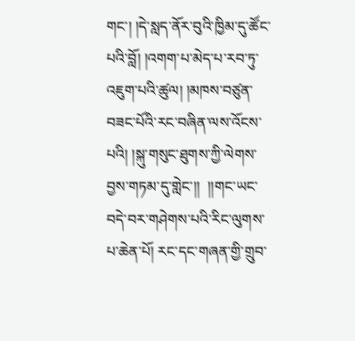གང་། །དེ་སླད་ནོར་བུའི་ཁྱིམ་དུ་ཚོང་པའི་བློ། །འགག་པ་མེད་པ་རབ་ཏུ་འཇུག་པའི་ཚུལ། །མཁས་བཙུན་བཟང་པོའི་རང་བཞིན་ལས་འོངས་པའི། །སྐུ་གསུང་ཐུགས་ཀྱི་ལེགས་བྱས་གཏམ་དུ་གླེང་།།  །།གང་ཡང་བདེ་བར་གཤེགས་པའི་རིང་ལུགས་པ་ཆེན་པོ། རང་དང་གཞན་གྱི་གྲུབ་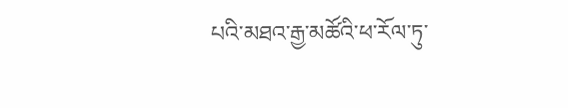པའི་མཐའ་རྒྱ་མཚོའི་ཕ་རོལ་ཏུ་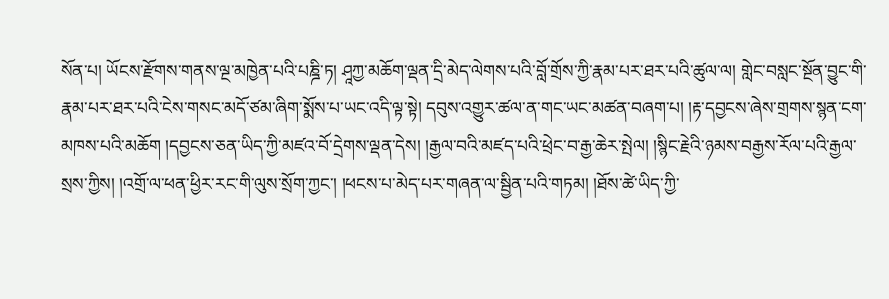སོན་པ། ཡོངས་རྫོགས་གནས་ལྔ་མཁྱེན་པའི་པཎྜི་ཏ། ཤཱཀྱ་མཆོག་ལྡན་དྲི་མེད་ལེགས་པའི་བློ་གྲོས་ཀྱི་རྣམ་པར་ཐར་པའི་ཚུལ་ལ། གླེང་བསླང་སྔོན་བྱུང་གི་རྣམ་པར་ཐར་པའི་ངེས་གསང་མདོ་ཙམ་ཞིག་སྨོས་པ་ཡང་འདི་ལྟ་སྟེ། དབུས་འགྱུར་ཚལ་ན་གང་ཡང་མཚན་བཞག་པ། །རྟ་དབྱངས་ཞེས་གྲགས་སྙན་ངག་མཁས་པའི་མཆོག །དབྱངས་ཅན་ཡིད་ཀྱི་མཛའ་བོ་དྲེགས་ལྡན་དེས། །རྒྱལ་བའི་མཛད་པའི་ཕྲེང་བ་རྒྱ་ཆེར་སྤེལ། །སྙིང་རྗེའི་ཉམས་བརྒྱས་རོལ་པའི་རྒྱལ་སྲས་ཀྱིས། །འགྲོ་ལ་ཕན་ཕྱིར་རང་གི་ལུས་སྲོག་ཀྱང་། །ཕངས་པ་མེད་པར་གཞན་ལ་སྦྱིན་པའི་གཏམ། །ཐོས་ཚེ་ཡིད་ཀྱི་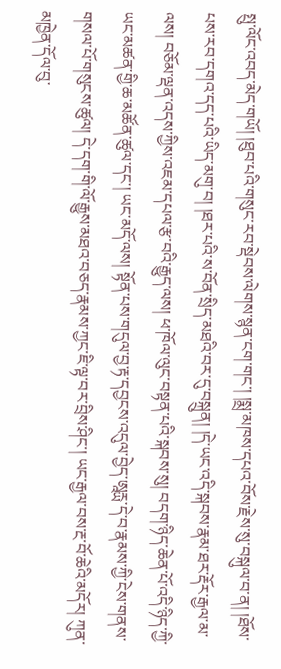སྤུ་ལོང་འབད་མེད་གཡོ། །ཐུབ་པའི་གསུང་རབ་སྡེབས་ལེགས་སྙན་ངག་གང་། །སྨྲ་མཁས་དཔའ་བོས་རྗེས་སུ་བསྐུལ་བ་ན། །ཐོས་པས་རབ་དགའ་དད་པའི་ཡིད་མགུ་བ། །ཐར་པའི་ས་བོན་སྲིད་མཐའི་བར་དུ་བསྐྲུན། །དེ་ཡང་འདི་སྐབས་རྣམ་ཐར་རྡོར་རྒྱལ་མ་ལས། བཅོམ་ལྡན་འདས་ཀྱིས་འཇམ་དཔལ་རྩ་བའི་རྒྱུད་ལས། ཕ་ཁོལ་ལུང་བསྟན་པའི་སྐབས་སུ། བདག་ཉིད་ཆེན་པོ་འདི་ཉིད་ཀྱི་ཡང་མཚན་གྱི་ཆ་མཚོན་ཚུལ་དང་། ཡང་མདོ་ལས། སྟོན་པས་གདུལ་བྱ་རྟ་དབྱངས་འདུལ་བྱེད་ཨཱརྻ་དེ་བ་རྣམས་ཀྱི་ངེས་གནས་གསལ་པོ་གསུངས་ཚུལ། དེ་དག་གི་ལོ་རྒྱུས་མཐའ་བཅད་རྣམས་ཀྱང་ཇི་ལྟ་བར་བྲིས་ཤིང་། ཡང་རྒྱལ་བས་རྔ་བོ་ཆེའི་མདོར། ཀུན་མཁྱེན་དོལ་བུ་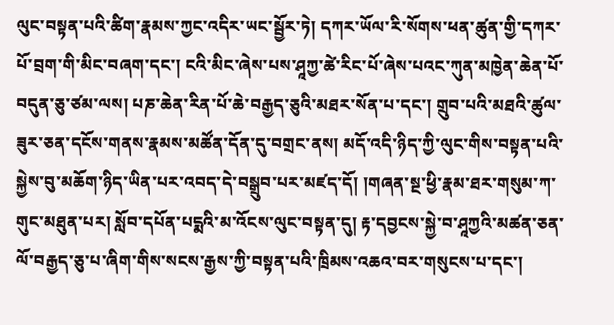ལུང་བསྟན་པའི་ཚིག་རྣམས་ཀྱང་འདིར་ཡང་སྦྱོར་ཏེ། དཀར་ཡོལ་རི་སོགས་ཕན་ཚུན་གྱི་དཀར་པོ་བྲག་གི་མིང་བཞག་དང་། ངའི་མིང་ཞེས་པས་ཤཱཀྱ་ཚེ་རིང་པོ་ཞེས་པའང་ཀུན་མཁྱེན་ཆེན་པོ་བདུན་ཅུ་ཙམ་ལས། པཎ་ཆེན་རིན་པོ་ཆེ་བརྒྱད་ཅུའི་མཐར་སོན་པ་དང་། གྲུབ་པའི་མཐའི་ཚུལ་ཟུར་ཅན་དངོས་གནས་རྣམས་མཚོན་དོན་དུ་བགྲང་ནས། མདོ་འདི་ཉིད་ཀྱི་ལུང་གིས་བསྟན་པའི་སྐྱེས་བུ་མཆོག་ཉིད་ཡིན་པར་འབད་དེ་བསྒྲུབ་པར་མཛད་དོ། །གཞན་སྔ་ཕྱི་རྣམ་ཐར་གསུམ་ཀ་གུང་མཐུན་པར། སློབ་དཔོན་པདྨའི་མ་འོངས་ལུང་བསྟན་དུ། རྟ་དབྱངས་སྐྱེ་བ་ཤཱཀྱའི་མཚན་ཅན་ལོ་བརྒྱད་ཅུ་པ་ཞིག་གིས་སངས་རྒྱས་ཀྱི་བསྟན་པའི་ཁྲིམས་འཆའ་བར་གསུངས་པ་དང་།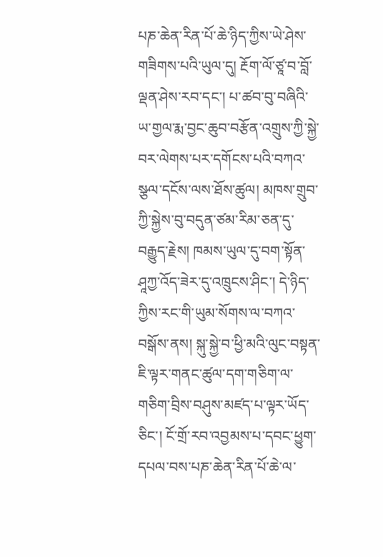པཎ་ཆེན་རིན་པོ་ཆེ་ཉིད་ཀྱིས་ཡེ་ཤེས་གཟིགས་པའི་ཡུལ་དུ། རྔོག་ལོ་ཙཱ་བ་བློ་ལྡན་ཤེས་རབ་དང་། པ་ཚབ་བུ་བཞིའི་ཡ་གྱལ་རྨ་བྱང་ཆུབ་བརྩོན་འགྲུས་ཀྱི་སྐྱེ་བར་ལེགས་པར་དགོངས་པའི་བཀའ་སྩལ་དངོས་ལས་ཐོས་ཚུལ། མཁས་གྲུབ་ཀྱི་སྐྱེས་བུ་བདུན་ཙམ་རིམ་ཅན་དུ་བརྒྱུད་རྗེས། ཁམས་ཡུལ་དུ་བག་སྟོན་ཤཱཀྱ་འོད་ཟེར་དུ་འཁྲུངས་ཤིང་། དེ་ཉིད་ཀྱིས་རང་གི་ཡུམ་སོགས་ལ་བཀའ་བསྒོས་ནས། སྐུ་སྐྱེ་བ་ཕྱི་མའི་ལུང་བསྟན་ཇི་ལྟར་གནང་ཚུལ་དག་གཅིག་ལ་གཅིག་བྲིས་བཤུས་མཛད་པ་ལྟར་ཡོད་ཅིང་། ངོ་གྲོ་རབ་འབྱམས་པ་དབང་ཕྱུག་དཔལ་བས་པཎ་ཆེན་རིན་པོ་ཆེ་ལ་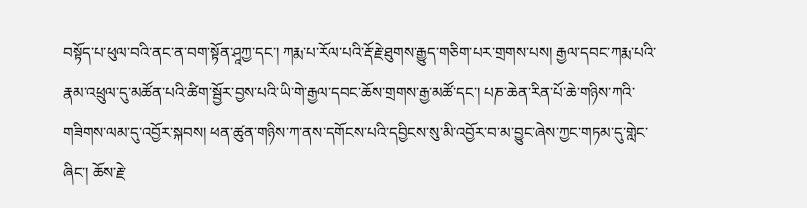བསྟོད་པ་ཕུལ་བའི་ནང་ན་བག་སྟོན་ཤཱཀྱ་དང་། ཀརྨ་པ་རོལ་པའི་རྡོ་རྗེ་ཐུགས་རྒྱུད་གཅིག་པར་གྲགས་པས། རྒྱལ་དབང་ཀརྨ་པའི་རྣམ་འཕྲུལ་དུ་མཚོན་པའི་ཚིག་སྦྱོར་བྱས་པའི་ཡི་གེ་རྒྱལ་དབང་ཆོས་གྲགས་རྒྱ་མཚོ་དང་། པཎ་ཆེན་རིན་པོ་ཆེ་གཉིས་ཀའི་གཟིགས་ལམ་དུ་འབྱོར་སྐབས། ཕན་ཚུན་གཉིས་ཀ་ནས་དགོངས་པའི་དབྱིངས་སུ་མི་འབྱོར་བ་མ་བྱུང་ཞེས་ཀྱང་གཏམ་དུ་གླེང་ཞིང་། ཆོས་རྗེ་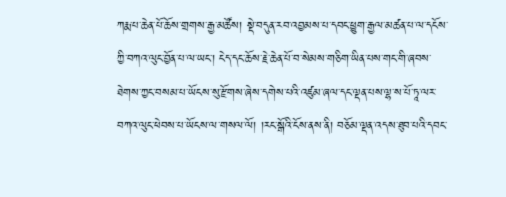ཀརྨ་པ་ཆེན་པོ་ཆོས་གྲགས་རྒྱ་མཚོས། སྡེ་བདུན་རབ་འབྱམས་པ་དབང་ཕྱུག་རྒྱལ་མཚན་པ་ལ་དངོས་ཀྱི་བཀའ་ལུང་བྱོན་པ་ལ་ཡང་། ངེད་དང་ཆོས་རྗེ་ཆེན་པོ་བ་སེམས་གཅིག་ཡིན་པས་གང་གི་ཞབས་ཐེགས་ཀྱང་བསམ་པ་ཡོངས་སུ་རྫོགས་ཞེས་དགེས་པའི་འཛུམ་ཞལ་དང་ལྡན་པས་ལྷ་ས་པོ་ཏཱ་ལར་བཀའ་ལུང་ཕེབས་པ་ཡོངས་ལ་གསལ་ལོ། །རང་སྒོའི་ངོས་ནས་ནི། བཅོམ་ལྡན་འདས་ཐུབ་པའི་དབང་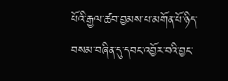པོའི་རྒྱལ་ཚབ་བྱམས་པ་མགོན་པོ་ཉིད་བསམ་བཞིན་དུ་དབང་འབྱོར་བའི་བྱང་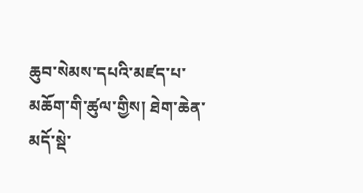ཆུབ་སེམས་དཔའི་མཛད་པ་མཆོག་གི་ཚུལ་གྱིས། ཐེག་ཆེན་མདོ་སྡེ་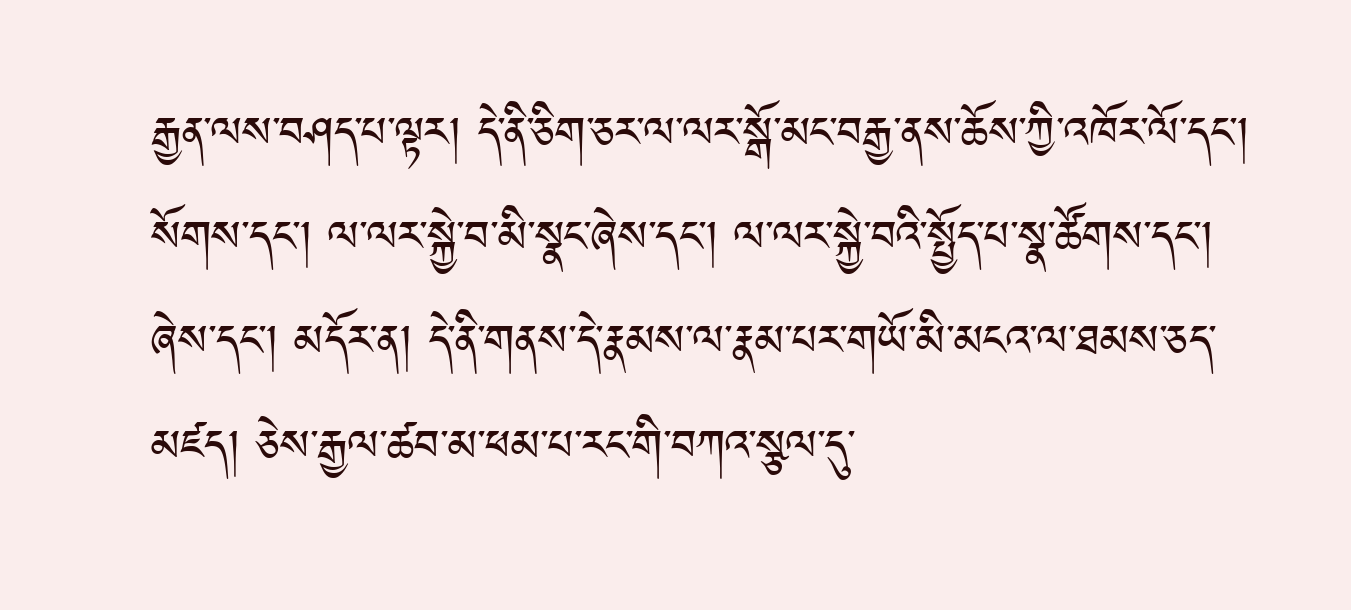རྒྱན་ལས་བཤད་པ་ལྟར། དེ་ནི་ཅིག་ཅར་ལ་ལར་སྒོ་མང་བརྒྱ་ནས་ཆོས་ཀྱི་འཁོར་ལོ་དང་། སོགས་དང་། ལ་ལར་སྐྱེ་བ་མི་སྣང་ཞེས་དང་། ལ་ལར་སྐྱེ་བའི་སྤྱོད་པ་སྣ་ཚོགས་དང་། ཞེས་དང་། མདོར་ན། དེ་ནི་གནས་དེ་རྣམས་ལ་རྣམ་པར་གཡོ་མི་མངའ་ལ་ཐམས་ཅད་མཛད། ཅེས་རྒྱལ་ཚབ་མ་ཕམ་པ་རང་གི་བཀའ་སྩལ་དུ་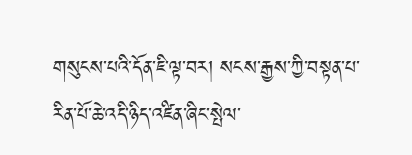གསུངས་པའི་དོན་ཇི་ལྟ་བར། སངས་རྒྱས་ཀྱི་བསྟན་པ་རིན་པོ་ཆེ་འདི་ཉིད་འཛིན་ཞིང་སྤེལ་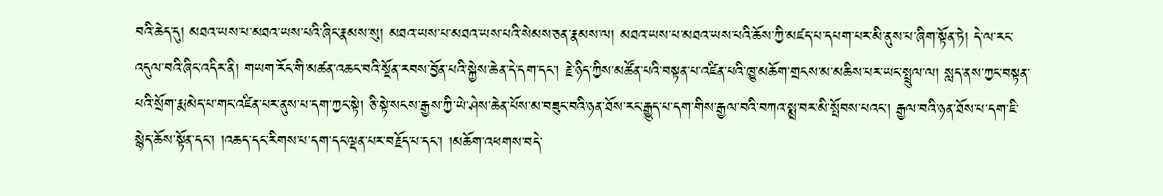བའི་ཆེད་དུ། མཐའ་ཡས་པ་མཐའ་ཡས་པའི་ཞིང་རྣམས་སུ། མཐའ་ཡས་པ་མཐའ་ཡས་པའི་སེམས་ཅན་རྣམས་ལ། མཐའ་ཡས་པ་མཐའ་ཡས་པའི་ཆོས་ཀྱི་མཛད་པ་དཔག་པར་མི་ནུས་པ་ཞིག་སྟོན་ཏེ། དེ་ལ་རང་འདུལ་བའི་ཞིང་འདིར་ནི། གཡག་རོང་གི་མཚན་འཆང་བའི་སྔོན་རབས་བྱོན་པའི་སྐྱེས་ཆེན་དེ་དག་དང་། རྗེ་ཉིད་ཀྱིས་མཚོན་པའི་བསྟན་པ་འཛིན་པའི་ཁྱུ་མཆོག་གྲངས་མ་མཆིས་པར་ཡང་སྤྲུལ་ལ། སླད་ནས་ཀྱང་བསྟན་པའི་སྲོག་རྨ་མེད་པ་གང་འཛིན་པར་ནུས་པ་དག་ཀྱང་སྟེ། ཅི་སྟེ་སངས་རྒྱས་ཀྱི་ཡེ་ཤེས་ཆེན་པོས་མ་བཟུང་བའི་ཉན་ཐོས་རང་རྒྱུད་པ་དག་གིས་རྒྱལ་བའི་བཀའ་སྨྲ་བར་མི་སྤོབས་པའང་། རྒྱལ་བའི་ཉན་ཐོས་པ་དག་ཇི་སྙེད་ཆོས་སྟོན་དང་། །འཆད་དང་རིགས་པ་དག་དང་ལྡན་པར་བརྗོད་པ་དང་། །མཆོག་འཕགས་བདེ་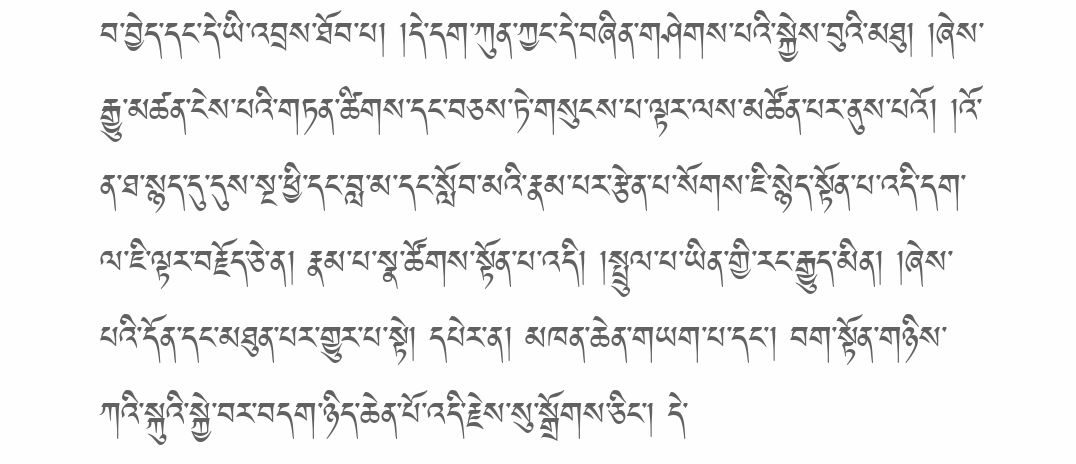བ་བྱེད་དང་དེ་ཡི་འབྲས་ཐོབ་པ། །དེ་དག་ཀུན་ཀྱང་དེ་བཞིན་གཤེགས་པའི་སྐྱེས་བུའི་མཐུ། །ཞེས་རྒྱུ་མཚན་ངེས་པའི་གཏན་ཚིགས་དང་བཅས་ཏེ་གསུངས་པ་ལྟར་ལས་མཚོན་པར་ནུས་པའོ། །འོ་ན་ཐ་སྙད་དུ་དུས་སྔ་ཕྱི་དང་བླ་མ་དང་སློབ་མའི་རྣམ་པར་རྩེན་པ་སོགས་ཇི་སྙེད་སྟོན་པ་འདི་དག་ལ་ཇི་ལྟར་བརྗོད་ཅེ་ན། རྣམ་པ་སྣ་ཚོགས་སྟོན་པ་འདི། །སྤྲུལ་པ་ཡིན་གྱི་རང་རྒྱུད་མིན། །ཞེས་པའི་དོན་དང་མཐུན་པར་གྱུར་པ་སྟེ། དཔེར་ན། མཁན་ཆེན་གཡག་པ་དང་། བག་སྟོན་གཉིས་ཀའི་སྐུའི་སྐྱེ་བར་བདག་ཉིད་ཆེན་པོ་འདི་རྗེས་སུ་སྒྲོགས་ཅིང་། དེ་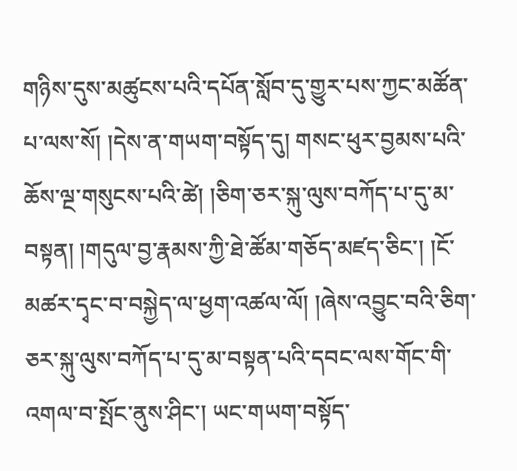གཉིས་དུས་མཚུངས་པའི་དཔོན་སློབ་དུ་གྱུར་པས་ཀྱང་མཚོན་པ་ལས་སོ། །དེས་ན་གཡག་བསྟོད་དུ། གསང་ཕུར་བྱམས་པའི་ཆོས་ལྔ་གསུངས་པའི་ཚེ། །ཅིག་ཅར་སྐུ་ལུས་བཀོད་པ་དུ་མ་བསྟན། །གདུལ་བྱ་རྣམས་ཀྱི་ཐེ་ཚོམ་གཅོད་མཛད་ཅིང་། །ངོ་མཚར་དྭང་བ་བསྐྱེད་ལ་ཕྱག་འཚལ་ལོ། །ཞེས་འབྱུང་བའི་ཅིག་ཅར་སྐུ་ལུས་བཀོད་པ་དུ་མ་བསྟན་པའི་དབང་ལས་གོང་གི་འགལ་བ་སྤོང་ནུས་ཤིང་། ཡང་གཡག་བསྟོད་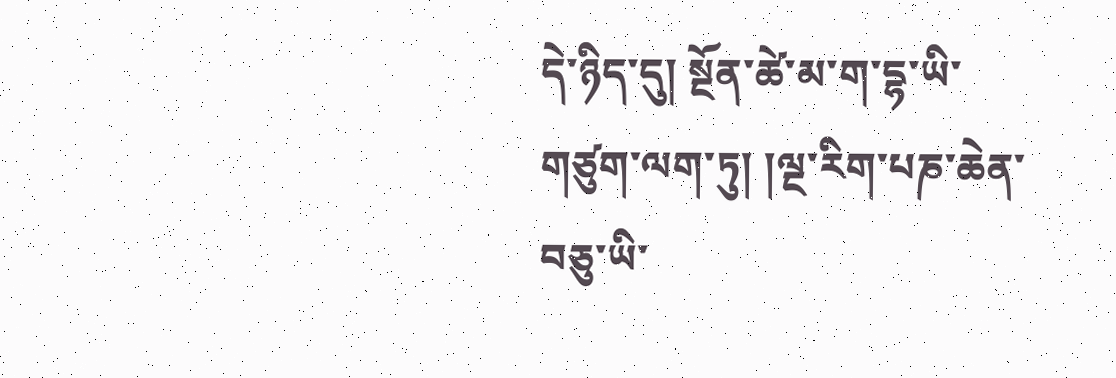དེ་ཉིད་དུ། སྔོན་ཚེ་མ་ག་དྷ་ཡི་གཙུག་ལག་ཏུ། །ལྔ་རིག་པཎ་ཆེན་བཅུ་ཡི་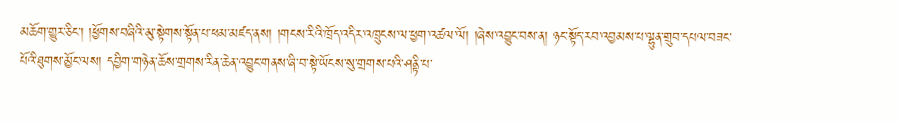མཆོག་གྱུར་ཅིང་། །ཕྱོགས་བཞིའི་མུ་སྟེགས་སྟོན་པ་ཕམ་མཛད་ནས། །གངས་རིའི་ཁྲོད་འདིར་འཁྲུངས་ལ་ཕྱག་འཚལ་ལོ། །ཞེས་འབྱུང་བས་ན། ཉང་སྟོད་རབ་འབྱམས་པ་ལྷུན་གྲུབ་དཔལ་བཟང་པོའི་ཐུགས་མྱོང་ལས། དབྱིག་གཉེན་ཆོས་གྲགས་རིན་ཆེན་འབྱུང་གནས་ཞི་བ་སྟེ་ཡོངས་སུ་གྲགས་པའི་ཤནྟི་པ་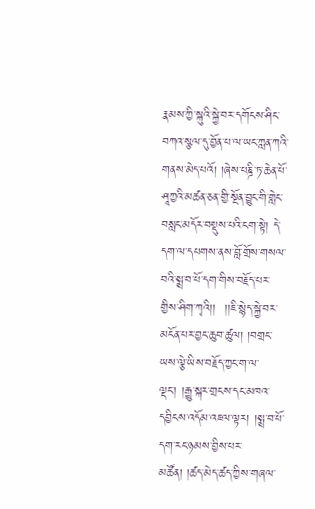རྣམས་ཀྱི་སྐུའི་སྐྱེ་བར་དགོངས་ཤིང་བཀའ་སྩལ་དུ་བྱོན་པ་ལ་ཡང་ཀླན་ཀའི་གནས་མེད་པའོ། །ཞེས་པཎྜི་ཏ་ཆེན་པོ་ཤཱཀྱའི་མཚན་ཅན་གྱི་སྔོན་བྱུང་གི་གླེང་བསླང་མདོར་བསྡུས་པའི་ངག་སྟེ། དེ་དག་ལ་དཔགས་ནས་བློ་གྲོས་གསལ་བའི་སྨྲ་བ་པོ་དག་གིས་བརྗོད་པར་གྱིས་ཤིག་ཀྭའི།།  །།ཇི་སྙེད་སྐྱེ་བར་མངོན་པར་བྱང་ཆུབ་ཚུལ། །བགྲང་ཡས་ལྕེ་ཡིས་བརྗོད་ཀྱང་ག་ལ་ལྡང་། །རྒྱུ་སྐར་གྲངས་དང་མཁའ་དབྱིངས་འདོམ་འཇལ་ལྟར། །སྨྲ་བ་པོ་དག་རང་ཉམས་བྱིས་པར་མཚོན། །ཚད་མེད་ཚད་ཀྱིས་གཞལ་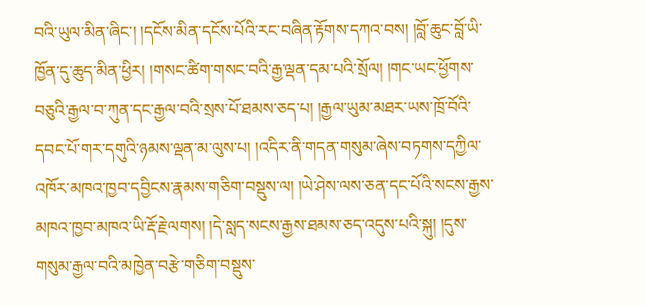བའི་ཡུལ་མིན་ཞིང་། །དངོས་མིན་དངོས་པོའི་རང་བཞིན་རྟོགས་དཀའ་བས། །བློ་ཆུང་བློ་ཡི་ཁྱོན་དུ་ཆུད་མིན་ཕྱིར། །གསང་ཚིག་གསང་བའི་རྒྱ་ལྡན་དམ་པའི་སྲོལ། །གང་ཡང་ཕྱོགས་བཅུའི་རྒྱལ་བ་ཀུན་དང་རྒྱལ་བའི་སྲས་པོ་ཐམས་ཅད་པ། །རྒྱལ་ཡུམ་མཐར་ཡས་ཁྲོ་བོའི་དབང་པོ་གར་དགུའི་ཉམས་ལྡན་མ་ལུས་པ། །འདིར་ནི་གདན་གསུམ་ཞེས་བཏགས་དཀྱིལ་འཁོར་མཁའ་ཁྱབ་དབྱིངས་རྣམས་གཅིག་བསྡུས་ལ། །ཡེ་ཤེས་ལས་ཅན་དང་པོའི་སངས་རྒྱས་མཁའ་ཁྱབ་མཁའ་ཡི་རྡོ་རྗེ་ལགས། །དེ་སླད་སངས་རྒྱས་ཐམས་ཅད་འདུས་པའི་སྐུ། །དུས་གསུམ་རྒྱལ་བའི་མཁྱེན་བརྩེ་གཅིག་བསྡུས་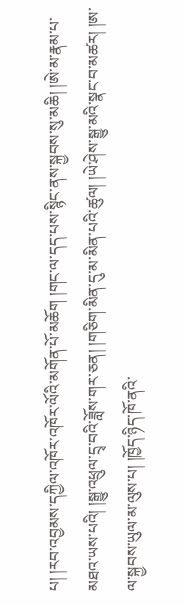པ། །རབ་འབྱམས་དཀྱིལ་འཁོར་འཁོར་ལོའི་མགོན་པོ་མཆོག །གང་ལ་དད་པས་སྙིང་ནས་སྐྱབས་སུ་མཆི། །ཨེ་མ་རྣམ་པ་མཐའ་ཡས་པའི། །སྒྱུ་འཕྲུལ་དྲྭ་བའི་ཟློས་གར་ཅན། །གཅིག་མིན་དུ་མ་མིན་པའི་ཚུལ། །ཡེ་ཤེས་སྒྱུ་མའི་སྣང་བ་མཚར། །ཨ་ལ་སྐྱབས་ཡུལ་མ་ལུས་པ། །ཁྱོད་ཉིད་ཁོ་ནའི་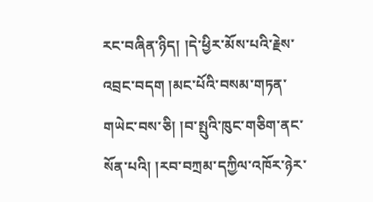རང་བཞིན་ཉིད། །དེ་ཕྱིར་མོས་པའི་རྗེས་འབྲང་བདག །མང་པོའི་བསམ་གཏན་གཡེང་བས་ཅི། །བ་སྤུའི་ཁུང་གཅིག་ནང་སོན་པའི། །རབ་བཀྲམ་དཀྱིལ་འཁོར་ཉེར་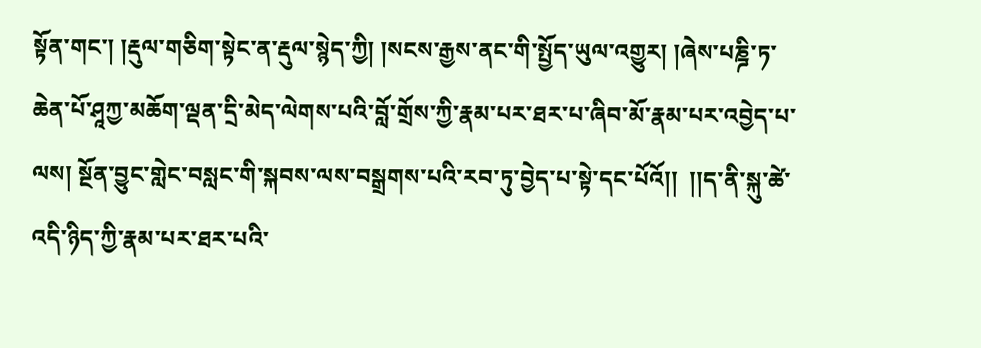སྟོན་གང་། །རྡུལ་གཅིག་སྟེང་ན་རྡུལ་སྙེད་ཀྱི། །སངས་རྒྱས་ནང་གི་སྤྱོད་ཡུལ་འགྱུར། །ཞེས་པཎྜི་ཏ་ཆེན་པོ་ཤཱཀྱ་མཆོག་ལྡན་དྲི་མེད་ལེགས་པའི་བློ་གྲོས་ཀྱི་རྣམ་པར་ཐར་པ་ཞིབ་མོ་རྣམ་པར་འབྱེད་པ་ལས། སྔོན་བྱུང་གླེང་བསླང་གི་སྐབས་ལས་བསྒྲགས་པའི་རབ་ཏུ་བྱེད་པ་སྟེ་དང་པོའོ།།  །།ད་ནི་སྐུ་ཚེ་འདི་ཉིད་ཀྱི་རྣམ་པར་ཐར་པའི་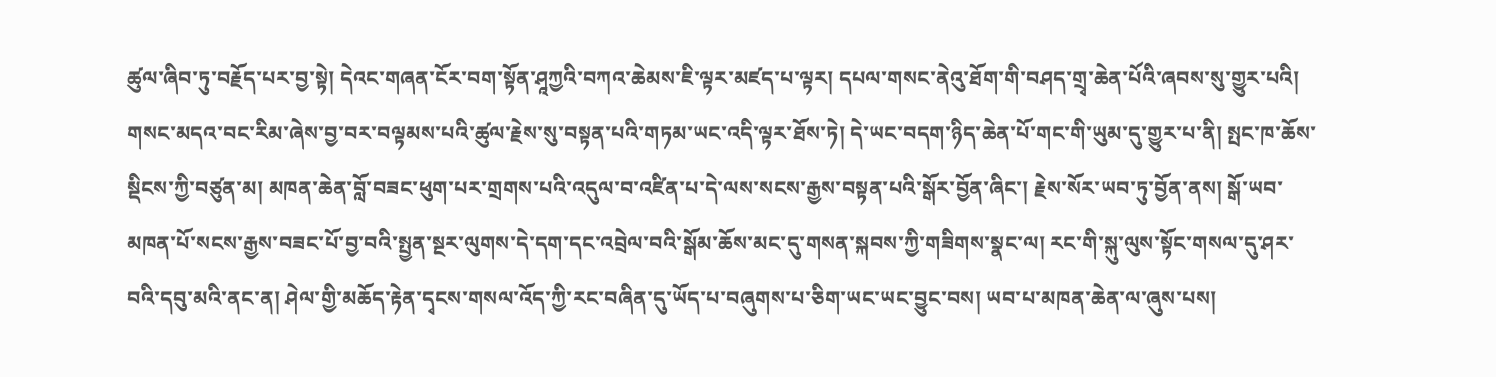ཚུལ་ཞིབ་ཏུ་བརྗོད་པར་བྱ་སྟེ། དེའང་གཞན་ངོར་བག་སྟོན་ཤཱཀྱའི་བཀའ་ཆེམས་ཇི་ལྟར་མཛད་པ་ལྟར། དཔལ་གསང་ནེའུ་ཐོག་གི་བཤད་གྲྭ་ཆེན་པོའི་ཞབས་སུ་གྱུར་པའི། གསང་མདའ་བང་རིམ་ཞེས་བྱ་བར་བལྟམས་པའི་ཚུལ་རྗེས་སུ་བསྟན་པའི་གཏམ་ཡང་འདི་ལྟར་ཐོས་ཏེ། དེ་ཡང་བདག་ཉིད་ཆེན་པོ་གང་གི་ཡུམ་དུ་གྱུར་པ་ནི། སྤང་ཁ་ཆོས་སྡིངས་ཀྱི་བཙུན་མ། མཁན་ཆེན་བློ་བཟང་ཕུག་པར་གྲགས་པའི་འདུལ་བ་འཛིན་པ་དེ་ལས་སངས་རྒྱས་བསྟན་པའི་སྒོར་བྱོན་ཞིང་། རྗེས་སོར་ཡབ་ཏུ་བྱོན་ནས། སྒོ་ཡབ་མཁན་པོ་སངས་རྒྱས་བཟང་པོ་བྱ་བའི་སྤྱན་སྔར་ལུགས་དེ་དག་དང་འབྲེལ་བའི་སྒོམ་ཆོས་མང་དུ་གསན་སྐབས་ཀྱི་གཟིགས་སྣང་ལ། རང་གི་སྐུ་ལུས་སྟོང་གསལ་དུ་ཤར་བའི་དབུ་མའི་ནང་ན། ཤེལ་གྱི་མཆོད་རྟེན་དྭངས་གསལ་འོད་ཀྱི་རང་བཞིན་དུ་ཡོད་པ་བཞུགས་པ་ཅིག་ཡང་ཡང་བྱུང་བས། ཡབ་པ་མཁན་ཆེན་ལ་ཞུས་པས།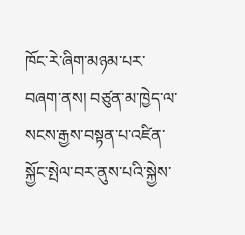ཁོང་རེ་ཞིག་མཉམ་པར་བཞག་ནས། བཙུན་མ་ཁྱེད་ལ་སངས་རྒྱས་བསྟན་པ་འཛིན་སྐྱོང་སྤེལ་བར་ནུས་པའི་སྐྱེས་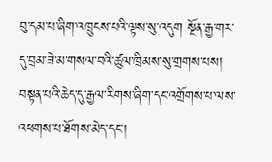བུ་དམ་པ་ཞིག་འཁྲུངས་པའི་ལྟས་སུ་འདུག སྔོན་རྒྱ་གར་དུ་བྲམ་ཟེ་མ་གསལ་བའི་ཚུལ་ཁྲིམས་སུ་གྲགས་པས། བསྟན་པའི་ཆེད་དུ་རྒྱལ་རིགས་ཞིག་དང་འགྲོགས་པ་ལས་འཕགས་པ་ཐོགས་མེད་དང་།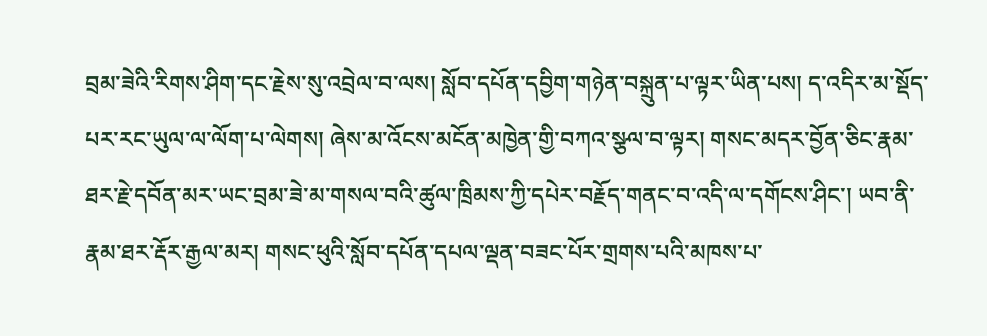བྲམ་ཟེའི་རིགས་ཤིག་དང་རྗེས་སུ་འབྲེལ་བ་ལས། སློབ་དཔོན་དབྱིག་གཉེན་བསྐྲུན་པ་ལྟར་ཡིན་པས། ད་འདིར་མ་སྡོད་པར་རང་ཡུལ་ལ་ལོག་པ་ལེགས། ཞེས་མ་འོངས་མངོན་མཁྱེན་གྱི་བཀའ་སྩལ་བ་ལྟར། གསང་མདར་བྱོན་ཅིང་རྣམ་ཐར་རྗེ་དབོན་མར་ཡང་བྲམ་ཟེ་མ་གསལ་བའི་ཚུལ་ཁྲིམས་ཀྱི་དཔེར་བརྗོད་གནང་བ་འདི་ལ་དགོངས་ཤིང་། ཡབ་ནི་རྣམ་ཐར་རྡོར་རྒྱལ་མར། གསང་ཕུའི་སློབ་དཔོན་དཔལ་ལྡན་བཟང་པོར་གྲགས་པའི་མཁས་པ་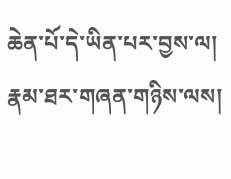ཆེན་པོ་དེ་ཡིན་པར་བྱས་ལ། རྣམ་ཐར་གཞན་གཉིས་ལས།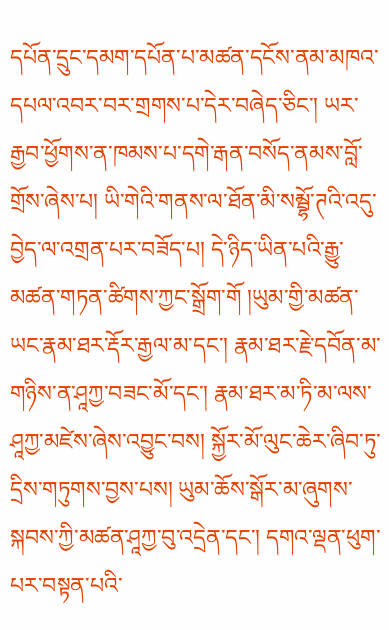དཔོན་དྲུང་དམག་དཔོན་པ་མཚན་དངོས་ནམ་མཁའ་དཔལ་འབར་བར་གྲགས་པ་དེར་བཞེད་ཅིང་། ཡར་རྒྱབ་ཕྱོགས་ན་ཁམས་པ་དགེ་རྒན་བསོད་ནམས་བློ་གྲོས་ཞེས་པ། ཡི་གེའི་གནས་ལ་ཐོན་མི་སམྦྷོ་ཊའི་འདུ་བྱེད་ལ་འགྲན་པར་བཟོད་པ། དེ་ཉིད་ཡིན་པའི་རྒྱུ་མཚན་གཏན་ཚིགས་ཀྱང་སྒྲོག་གོ །ཡུམ་གྱི་མཚན་ཡང་རྣམ་ཐར་རྡོར་རྒྱལ་མ་དང་། རྣམ་ཐར་རྗེ་དབོན་མ་གཉིས་ན་ཤཱཀྱ་བཟང་མོ་དང་། རྣམ་ཐར་མ་ཏི་མ་ལས་ཤཱཀྱ་མཛེས་ཞེས་འབྱུང་བས། སྐྱོར་མོ་ལུང་ཆེར་ཞིབ་ཏུ་དྲིས་གཏུགས་བྱས་པས། ཡུམ་ཆོས་སྒོར་མ་ཞུགས་སྐབས་ཀྱི་མཚན་ཤཱཀྱ་བུ་འདྲེན་དང་། དགའ་ལྡན་ཕུག་པར་བསྟན་པའི་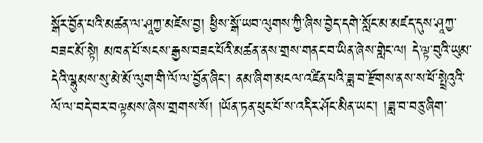སྒོར་བྱོན་པའི་མཚན་ལ་ཤཱཀྱ་མཛེས་བྱ། ཕྱིས་སྒོ་ཡབ་ལུགས་ཀྱི་ཞིས་བྱེད་དགེ་སློང་མ་མཛད་དུས་ཤཱཀྱ་བཟང་མོ་སྟེ། མཁན་པོ་སངས་རྒྱས་བཟང་པོའི་མཚན་ནས་གྲས་གནང་བ་ཡིན་ཞེས་གླེང་ལ། དེ་ལྟ་བུའི་ཡུམ་དེའི་ལྷུམས་སུ་མེ་མོ་ལུག་གི་ལོ་ལ་བྱོན་ཞིང་། ནམ་ཞིག་མངལ་འཛིན་པའི་ཟླ་བ་རྫོགས་ནས་ས་ཕོ་སྤྲེའུའི་ལོ་ལ་བདེ་བར་བལྟམས་ཞེས་གྲགས་སོ། །ཡོན་ཏན་ཕུང་པོ་ས་འདིར་ཤོང་མིན་ཡང་། །ཟླ་བ་བཅུ་ཞིག་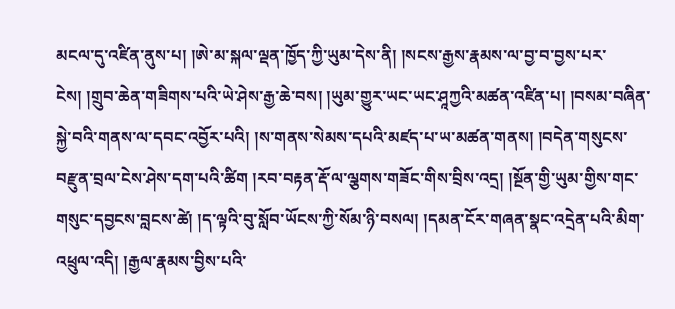མངལ་དུ་འཛིན་ནུས་པ། །ཨེ་མ་སྐལ་ལྡན་ཁྱོད་ཀྱི་ཡུམ་དེས་ནི། །སངས་རྒྱས་རྣམས་ལ་བྱ་བ་བྱས་པར་ངེས། །གྲུབ་ཆེན་གཟིགས་པའི་ཡེ་ཤེས་རྒྱ་ཆེ་བས། །ཡུམ་གྱུར་ཡང་ཡང་ཤཱཀྱའི་མཚན་འཛིན་པ། །བསམ་བཞིན་སྐྱེ་བའི་གནས་ལ་དབང་འབྱོར་པའི། །ས་གནས་སེམས་དཔའི་མཛད་པ་ཡ་མཚན་གནས། །བདེན་གསུངས་བརྫུན་བྲལ་ངེས་ཤེས་དག་པའི་ཚིག །རབ་བརྟན་རྡོ་ལ་ལྕགས་གཟོང་གིས་བྲིས་འདྲ། །སྔོན་གྱི་ཡུམ་གྱིས་གང་གསུང་དབྱངས་བླངས་ཚེ། །ད་ལྟའི་བུ་སློབ་ཡོངས་ཀྱི་སོམ་ཉི་བསལ། །དམན་ངོར་གཞན་སྣང་འདྲེན་པའི་མིག་འཕྲུལ་འདི། །རྒྱལ་རྣམས་བྱིས་པའི་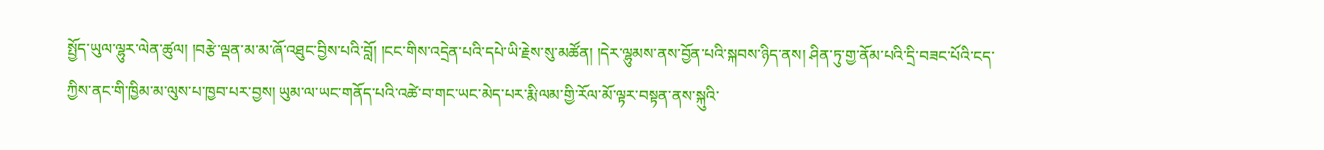སྤྱོད་ཡུལ་ལྷུར་ལེན་ཚུལ། །བརྩེ་ལྡན་མ་མ་ཞོ་འཐུང་བྱིས་པའི་བློ། །ངང་གིས་འདྲེན་པའི་དཔེ་ཡི་རྗེས་སུ་མཚོན། །དེར་ལྷུམས་ནས་བྱོན་པའི་སྐབས་ཉིད་ནས། ཤིན་ཏུ་གྱ་ནོམ་པའི་དྲི་བཟང་པོའི་ངད་ཀྱིས་ནང་གི་ཁྱིམ་མ་ལུས་པ་ཁྱབ་པར་བྱས། ཡུམ་ལ་ཡང་གནོད་པའི་འཚེ་བ་གང་ཡང་མེད་པར་རྨི་ལམ་གྱི་རོལ་མོ་ལྟར་བསྟན་ནས་སྐུའི་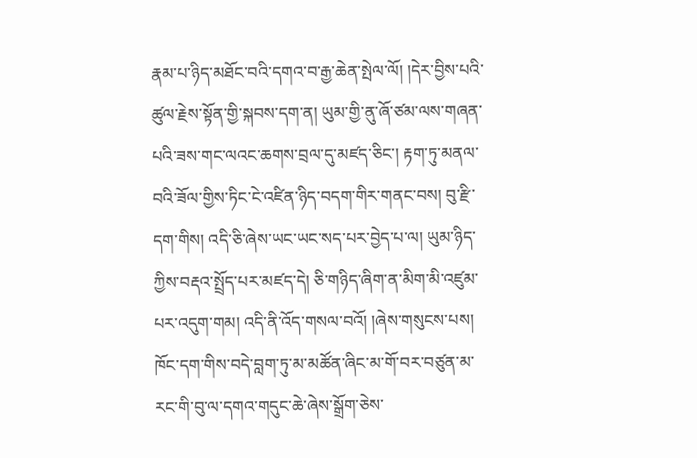རྣམ་པ་ཉིད་མཐོང་བའི་དགའ་བ་རྒྱ་ཆེན་སྤེལ་ལོ། །དེར་བྱིས་པའི་ཚུལ་རྗེས་སྟོན་གྱི་སྐབས་དག་ན། ཡུམ་གྱི་ནུ་ཞོ་ཙམ་ལས་གཞན་པའི་ཟས་གང་ལའང་ཆགས་བྲལ་དུ་མཛད་ཅིང་། རྟག་ཏུ་མནལ་བའི་ཟོལ་གྱིས་ཏིང་ངེ་འཛིན་ཉིད་བདག་གིར་གནང་བས། བུ་རྫི་དག་གིས། འདི་ཅི་ཞེས་ཡང་ཡང་སད་པར་བྱེད་པ་ལ། ཡུམ་ཉིད་ཀྱིས་བརྡའ་སྤྲོད་པར་མཛད་དེ། ཅི་གཉིད་ཞིག་ན་མིག་མི་འཛུམ་པར་འདུག་གམ། འདི་ནི་འོད་གསལ་བའོ། །ཞེས་གསུངས་པས། ཁོང་དག་གིས་བདེ་བླག་ཏུ་མ་མཚོན་ཞིང་མ་གོ་བར་བཙུན་མ་རང་གི་བུ་ལ་དགའ་གདུང་ཆེ་ཞེས་སྒྲོག་ཅེས་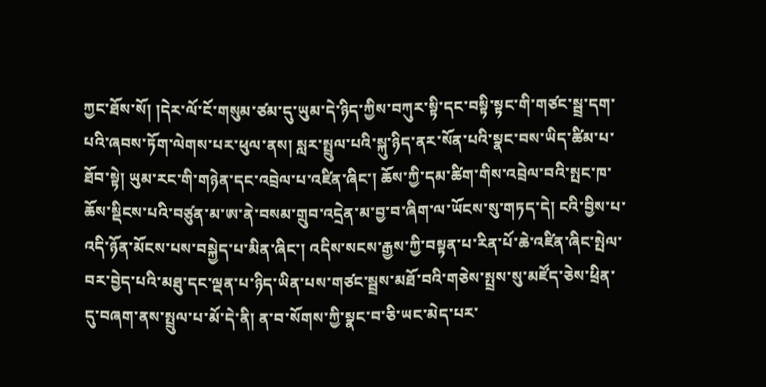ཀྱང་ཐོས་སོ། །དེར་ལོ་ངོ་གསུམ་ཙམ་དུ་ཡུམ་དེ་ཉིད་ཀྱིས་བཀུར་སྟི་དང་བསྟི་སྟང་གི་གཙང་སྦྲ་དག་པའི་ཞབས་ཏོག་ལེགས་པར་ཕུལ་ནས། སླར་སྤྲུལ་པའི་སྐུ་ཉིད་ནར་སོན་པའི་སྣང་བས་ཡིད་ཚིམ་པ་ཐོབ་སྟེ། ཡུམ་རང་གི་གཉེན་དང་འབྲེལ་པ་འཛིན་ཞིང་། ཆོས་ཀྱི་དམ་ཚིག་གིས་འབྲེལ་བའི་སྤང་ཁ་ཆོས་སྡིངས་པའི་བཙུན་མ་ཨ་ནེ་བསམ་གྲུབ་འདྲེན་མ་བྱ་བ་ཞིག་ལ་ཡོངས་སུ་གཏད་དེ། ངའི་བྱིས་པ་འདི་ཉོན་མོངས་པས་བསྐྱེད་པ་མིན་ཞིང་། འདིས་སངས་རྒྱས་ཀྱི་བསྟན་པ་རིན་པོ་ཆེ་འཛིན་ཞིང་སྤེལ་བར་བྱེད་པའི་མཐུ་དང་ལྡན་པ་ཉིད་ཡིན་པས་གཙང་སྦྲས་མཐོ་བའི་གཅེས་སྤྲས་སུ་མཛོད་ཅེས་ཕྲིན་དུ་བཞག་ནས་སྤྲུལ་པ་མོ་དེ་ནི། ན་བ་སོགས་ཀྱི་སྣང་བ་ཅི་ཡང་མེད་པར་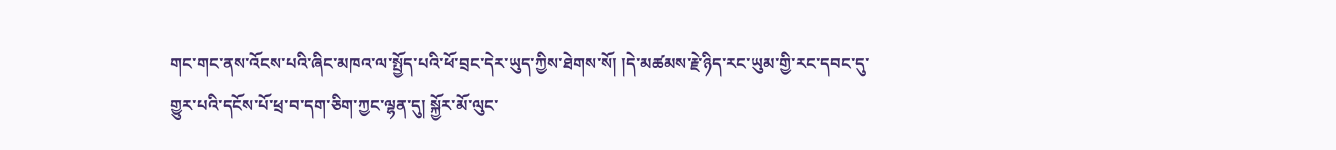གང་གང་ནས་འོངས་པའི་ཞིང་མཁའ་ལ་སྤྱོད་པའི་ཕོ་བྲང་དེར་ཡུད་ཀྱིས་ཐེགས་སོ། །དེ་མཚམས་རྗེ་ཉིད་རང་ཡུམ་གྱི་རང་དབང་དུ་གྱུར་པའི་དངོས་པོ་ཕྲ་བ་དག་ཅིག་ཀྱང་ལྷན་དུ། སྐྱོར་མོ་ལུང་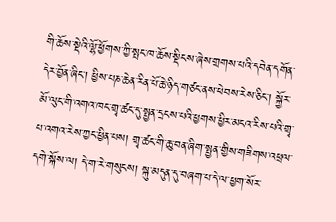གི་ཆོས་སྡེའི་ལྷོ་ཕྱོགས་ཀྱི་སྤང་ཁ་ཆོས་སྡིངས་ཞེས་གྲགས་པའི་དབེན་དགོན་དེར་བྱོན་ཞིང་། ཕྱིས་པཎ་ཆེན་རིན་པོ་ཆེ་ཉིད་གཙང་ནས་ཕེབས་རེས་ཅིང་། སྐྱོར་མོ་ལུང་གི་འགའ་ཁང་གྲྭ་ཚང་དུ་སྤྱན་དྲངས་པའི་ཕྱགས་ཕྱིར་མངའ་རིས་པའི་གྲྭ་པ་འགའ་རེས་ཀྱང་ཕྱིན་པས། གྲྭ་ཚང་གི་ཆུ་བན་ཞིག་སྤྱན་གྱིས་གཟིགས་འཕྲལ་དགེ་སྐོས་ལ། དེ་ག་རེ་གསུངས། སྐུ་མདུན་དུ་བཞག་པ་དེ་ལ་ཕྱག་སོར་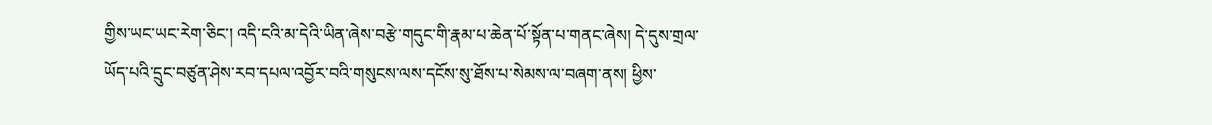གྱིས་ཡང་ཡང་རེག་ཅིང་། འདི་ངའི་མ་དེའི་ཡིན་ཞེས་བརྩེ་གདུང་གི་རྣམ་པ་ཆེན་པོ་སྟོན་པ་གནང་ཞེས། དེ་དུས་གྲལ་ཡོད་པའི་དྲུང་བཙུན་ཤེས་རབ་དཔལ་འབྱོར་བའི་གསུངས་ལས་དངོས་སུ་ཐོས་པ་སེམས་ལ་བཞག་ནས། ཕྱིས་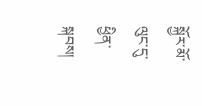སྐྱོར་མོ་ལུང་དུ་ཕྱིན་སྐབས།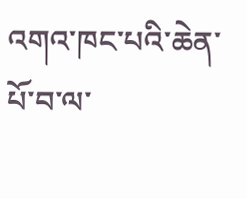འགའ་ཁང་པའི་ཆེན་པོ་བ་ལ་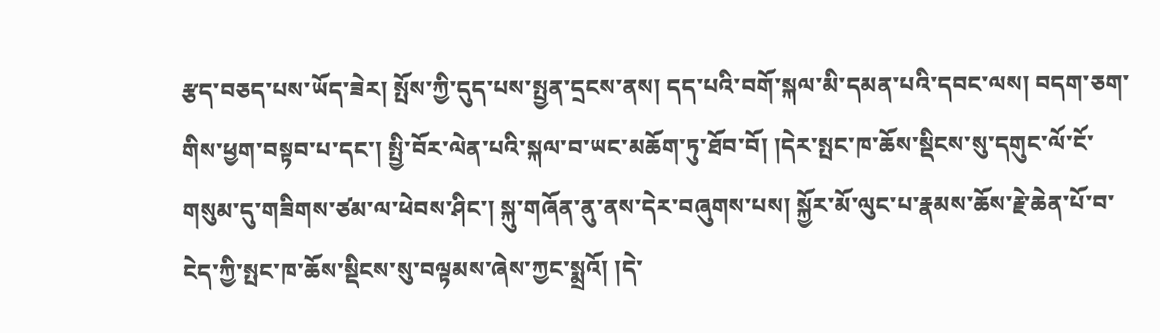རྩད་བཅད་པས་ཡོད་ཟེར། སྤོས་ཀྱི་དུད་པས་སྤྱན་དྲངས་ནས། དད་པའི་བགོ་སྐལ་མི་དམན་པའི་དབང་ལས། བདག་ཅག་གིས་ཕྱག་བསྟབ་པ་དང་། སྤྱི་བོར་ལེན་པའི་སྐལ་བ་ཡང་མཆོག་ཏུ་ཐོབ་བོ། །དེར་སྤང་ཁ་ཆོས་སྡིངས་སུ་དགུང་ལོ་ངོ་གསུམ་དུ་གཟིགས་ཙམ་ལ་ཕེབས་ཤིང་། སྐུ་གཞོན་ནུ་ནས་དེར་བཞུགས་པས། སྐྱོར་མོ་ལུང་པ་རྣམས་ཆོས་རྗེ་ཆེན་པོ་བ་ངེད་ཀྱི་སྤང་ཁ་ཆོས་སྡིངས་སུ་བལྟམས་ཞེས་ཀྱང་སྨྲའོ། །དེ་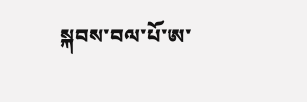སྐབས་བལ་པོ་ཨ་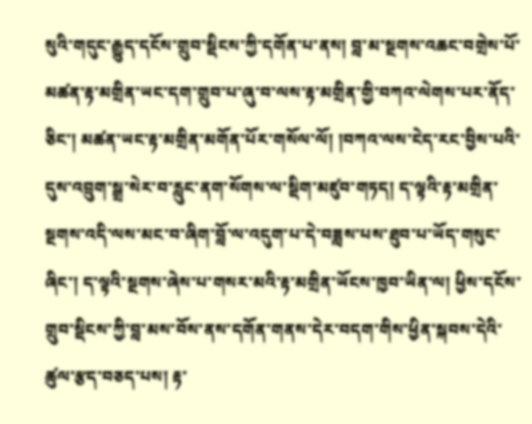སུའི་གདུང་རྒྱུད་དངོས་གྲུབ་སྡིངས་ཀྱི་དགོན་པ་ནས། བླ་མ་སྔགས་འཆང་བགྲེས་པོ་མཚན་རྟ་མགྲིན་ཡང་དག་གྲུབ་པ་ཞུ་བ་ལས་རྟ་མགྲིན་གྱི་བཀའ་ལེགས་པར་ནོད་ཅིང་། མཚན་ཡང་རྟ་མགྲིན་མགོན་པོར་གསོལ་ལོ། །བཀའ་ལས་ངེད་རང་བྱིས་པའི་དུས་འབྲུག་སྒྲ་སེར་བ་རླུང་ནག་སོགས་ལ་སྡིག་མཛུབ་གཏད། ད་ལྟའི་རྟ་མགྲིན་སྔགས་འདི་ལས་མང་བ་ཞིག་བློ་ལ་འདུག་པ་དེ་བཟླས་པས་ཐུབ་པ་ཡོད་གསུང་ཞིང་། ད་ལྟའི་སྔགས་ཞེས་པ་གསར་མའི་རྟ་མགྲིན་ཡོངས་ཁྱབ་ཡིན་ལ། ཕྱིས་དངོས་གྲུབ་སྡིངས་ཀྱི་བླ་མས་བོས་ནས་དགོན་གནས་དེར་བདག་གིས་ཕྱིན་སྐབས་དེའི་ཚུལ་རྩད་བཅད་པས། རྟ་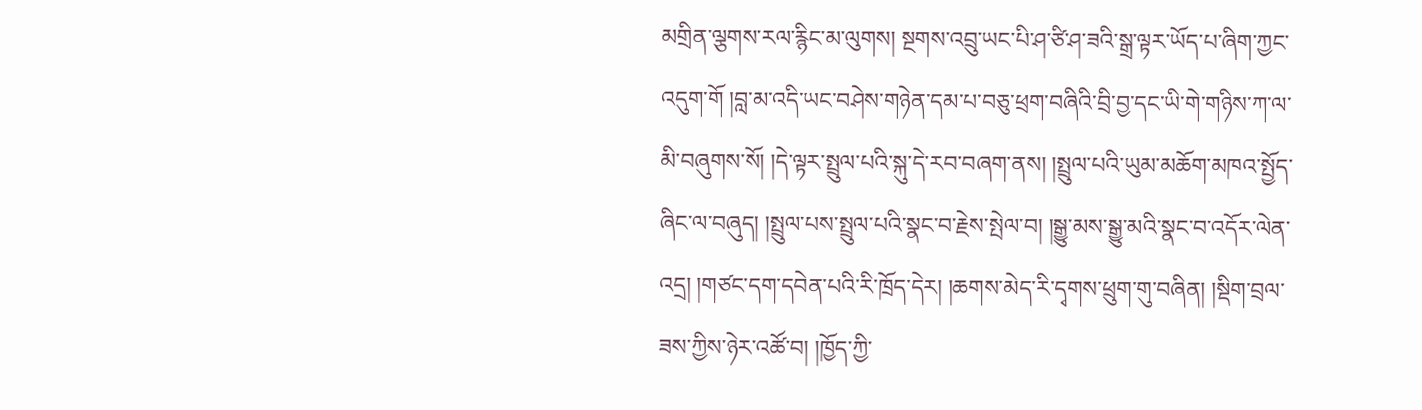མགྲིན་ལྕགས་རལ་རྙིང་མ་ལུགས། སྔགས་འབྲུ་ཡང་པི་ཤ་ཙི་ཤ་ཟའི་སྒྲ་ལྟར་ཡོད་པ་ཞིག་ཀྱང་འདུག་གོ །བླ་མ་འདི་ཡང་བཤེས་གཉེན་དམ་པ་བཅུ་ཕྲག་བཞིའི་བྲི་བྱ་དང་ཡི་གེ་གཉིས་ཀ་ལ་མི་བཞུགས་སོ། །དེ་ལྟར་སྤྲུལ་པའི་སྐུ་དེ་རབ་བཞག་ནས། །སྤྲུལ་པའི་ཡུམ་མཆོག་མཁའ་སྤྱོད་ཞིང་ལ་བཞུད། །སྤྲུལ་པས་སྤྲུལ་པའི་སྣང་བ་རྗེས་སྤེལ་བ། །སྒྱུ་མས་སྒྱུ་མའི་སྣང་བ་འདོར་ལེན་འདྲ། །གཙང་དག་དབེན་པའི་རི་ཁྲོད་དེར། །ཆགས་མེད་རི་དྭགས་ཕྲུག་གུ་བཞིན། །སྡིག་བྲལ་ཟས་ཀྱིས་ཉེར་འཚོ་བ། །ཁྱོད་ཀྱི་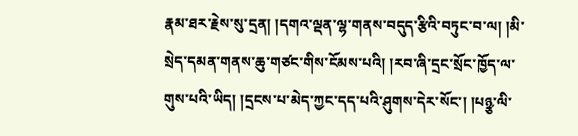རྣམ་ཐར་རྗེས་སུ་དྲན། །དགའ་ལྡན་ལྷ་གནས་བདུད་རྩིའི་བཏུང་བ་ལ། །མི་སྲེད་དམན་གནས་ཆུ་གཙང་གིས་ངོམས་པའི། །རབ་ཞི་དྲང་སྲོང་ཁྱོད་ལ་གུས་པའི་ཡིད། །དྲངས་པ་མེད་ཀྱང་དད་པའི་ཤུགས་དེར་སོང་། །པཉྩ་ལི་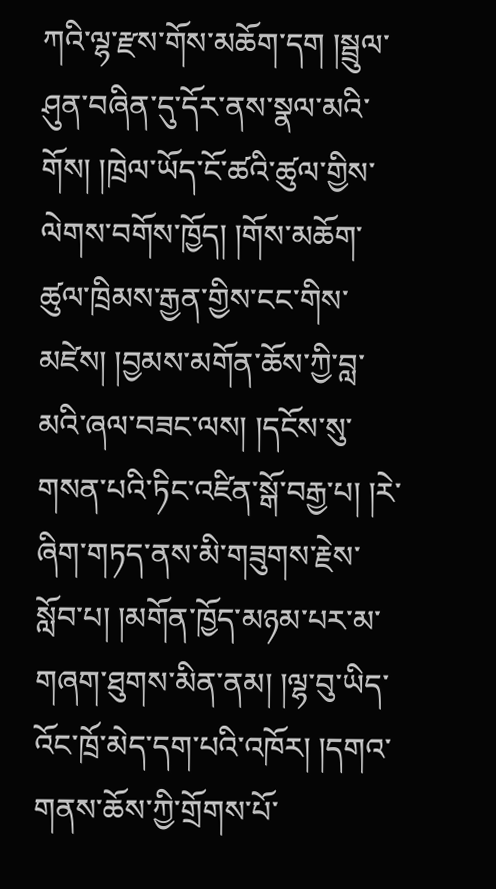ཀའི་ལྷ་རྫས་གོས་མཆོག་དག །སྦྲུལ་ཤུན་བཞིན་དུ་དོར་ནས་སྣལ་མའི་གོས། །ཁྲེལ་ཡོད་ངོ་ཚའི་ཚུལ་གྱིས་ལེགས་བགོས་ཁྱོད། །གོས་མཆོག་ཚུལ་ཁྲིམས་རྒྱན་གྱིས་ངང་གིས་མཛེས། །བྱམས་མགོན་ཆོས་ཀྱི་བླ་མའི་ཞལ་བཟང་ལས། །དངོས་སུ་གསན་པའི་ཏིང་འཛིན་སྒོ་བརྒྱ་པ། །རེ་ཞིག་གཏད་ནས་མི་གཟུགས་རྗེས་སློབ་པ། །མགོན་ཁྱོད་མཉམ་པར་མ་གཞག་ཐུགས་མིན་ནམ། །ལྷ་བུ་ཡིད་འོང་ཁྲོ་མེད་དག་པའི་འཁོར། །དགའ་གནས་ཆོས་ཀྱི་གྲོགས་པོ་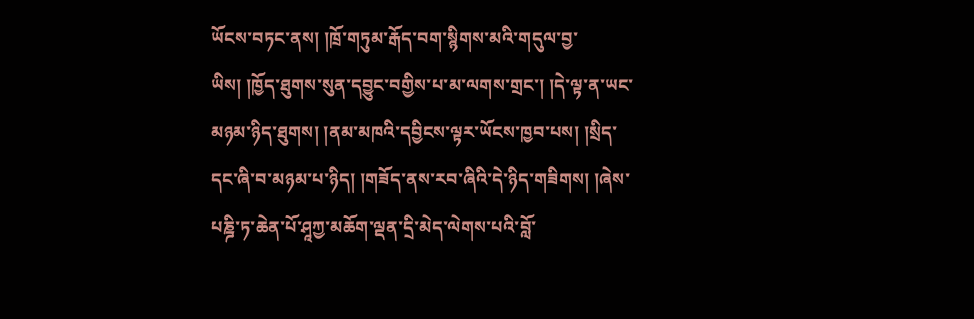ཡོངས་བཏང་ནས། །ཁྲོ་གཏུམ་རྒོད་བག་སྙིགས་མའི་གདུལ་བྱ་ཡིས། །ཁྱོད་ཐུགས་སུན་དབྱུང་བགྱིས་པ་མ་ལགས་གྲང་། །དེ་ལྟ་ན་ཡང་མཉམ་ཉིད་ཐུགས། །ནམ་མཁའི་དབྱིངས་ལྟར་ཡོངས་ཁྱབ་པས། །སྲིད་དང་ཞི་བ་མཉམ་པ་ཉིད། །གཟོད་ནས་རབ་ཞིའི་དེ་ཉིད་གཟིགས། །ཞེས་པཎྜི་ཏ་ཆེན་པོ་ཤཱཀྱ་མཆོག་ལྡན་དྲི་མེད་ལེགས་པའི་བློ་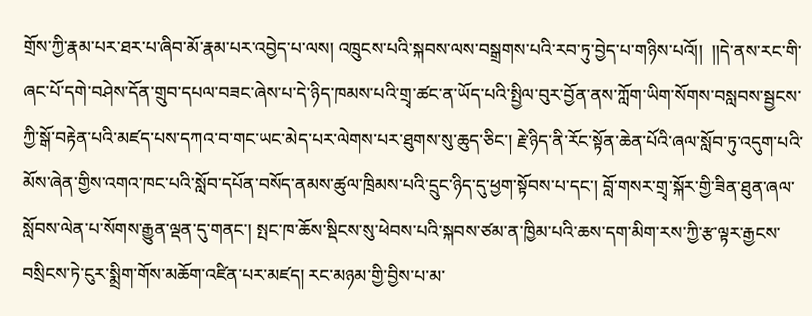གྲོས་ཀྱི་རྣམ་པར་ཐར་པ་ཞིབ་མོ་རྣམ་པར་འབྱེད་པ་ལས། འཁྲུངས་པའི་སྐབས་ལས་བསྒྲགས་པའི་རབ་ཏུ་བྱེད་པ་གཉིས་པའོ།།  །།དེ་ནས་རང་གི་ཞང་པོ་དགེ་བཤེས་དོན་གྲུབ་དཔལ་བཟང་ཞེས་པ་དེ་ཉིད་ཁམས་པའི་གྲྭ་ཚང་ན་ཡོད་པའི་སྤྱིལ་བུར་བྱོན་ནས་ཀློག་ཡིག་སོགས་བསླབས་སྦྱངས་ཀྱི་སྒོ་བརྟེན་པའི་མཛད་པས་དཀའ་བ་གང་ཡང་མེད་པར་ལེགས་པར་ཐུགས་སུ་ཆུད་ཅིང་། རྗེ་ཉིད་ནི་རོང་སྟོན་ཆེན་པོའི་ཞལ་སློབ་ཏུ་འདུག་པའི་མོས་ཞེན་གྱིས་འགའ་ཁང་པའི་སློབ་དཔོན་བསོད་ནམས་ཚུལ་ཁྲིམས་པའི་དྲུང་ཉིད་དུ་ཕྱག་སྟོབས་པ་དང་། བློ་གསར་གྲྭ་སྐོར་གྱི་ཟིན་ཐུན་ཞལ་སློབས་ལེན་པ་སོགས་རྒྱུན་ལྡན་དུ་གནང་། སྤང་ཁ་ཆོས་སྡིངས་སུ་ཕེབས་པའི་སྐབས་ཙམ་ན་ཁྱིམ་པའི་ཆས་དག་མིག་རས་ཀྱི་རྩ་ལྟར་རྒྱངས་བསྲིངས་ཏེ་ངུར་སྨྲིག་གོས་མཆོག་འཛིན་པར་མཛད། རང་མཉམ་གྱི་བྱིས་པ་མ་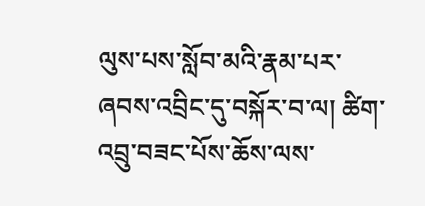ལུས་པས་སློབ་མའི་རྣམ་པར་ཞབས་འབྲིང་དུ་བསྐོར་བ་ལ། ཚིག་འབྲུ་བཟང་པོས་ཆོས་ལས་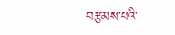བརྩམས་པའི་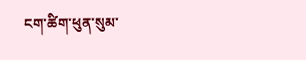ངག་ཚིག་ཕུན་སུམ་